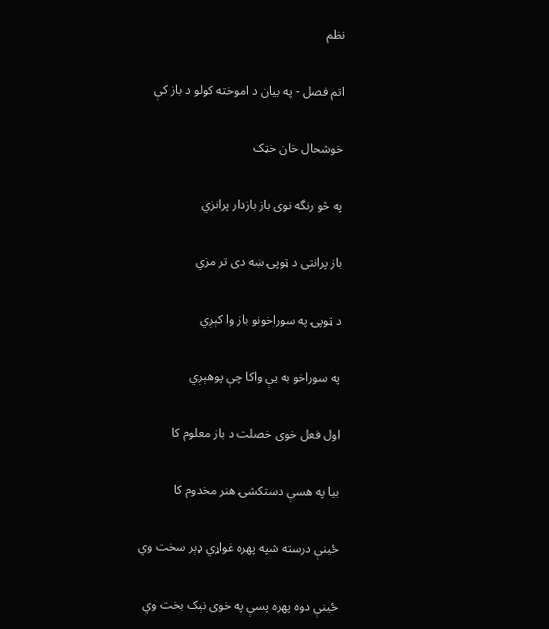نظم

اتم فصل - په بيان د اموخته کولو د باز کې

خوشحال خان خټک

په څو رنگه نوی باز بازدار پرانزي

باز پرانتی د ټوپۍ ښه دی تر مزي

د ټوپۍ په سوراخونو باز وا کېږي

په سوراخو به يې واکا چې پوهېږي

اول فعل خوی خصلت د باز معلوم کا

بيا په هسې دستکشۍ هنر مخدوم کا

ځينې درسته شپه پهره غواړي ډېر سخت وي

ځينې دوه پهره پسې په خوی نېک بخت وي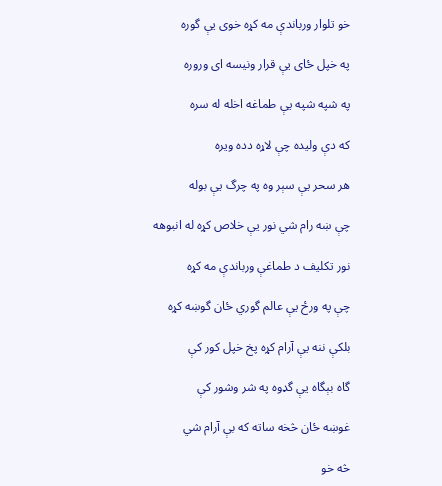خو تلوار ورباندې مه کړه خوی يې گوره

په خپل ځای يې قرار ونيسه ای وروره

په شپه شپه يې طماغه اخله له سره

که دې وليده چې لاړه دده ويره

هر سحر يې سېر وه په چرگ يې بوله

چې ښه رام شي نور يې خلاص کړه له انبوهه

نور تکليف د طماغې ورباندې مه کړه

چې په ورځ يې عالم گوري ځان گوښه کړه

بلکې ننه يې آرام کړه پخ خپل کور کې

گاه بېگاه يې گډوه په شر وشور کې

غوښه ځان څخه ساته که بې آرام شي

څه خو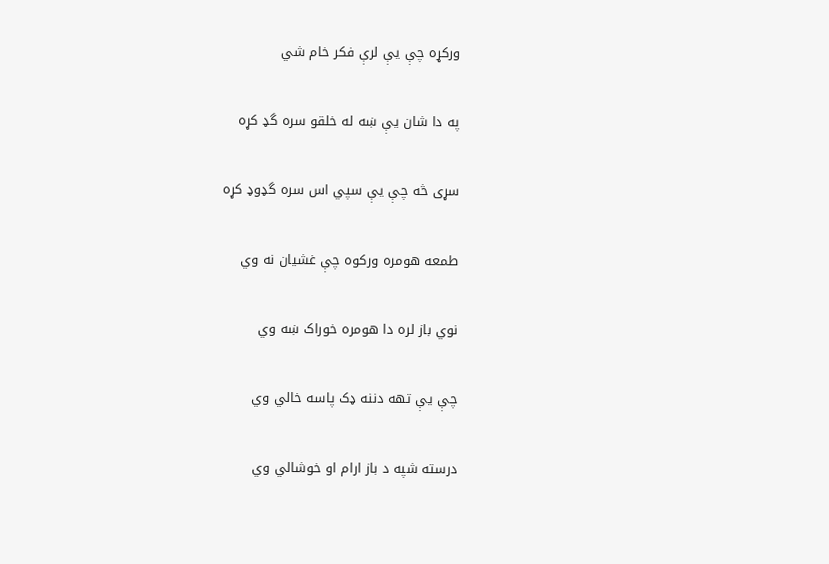ورکړه چې يې لرې فکر خام شي

په دا شان يې ښه له خلقو سره گډ کړه

سړی څه چې يې سپي اس سره گډوډ کړه

طمعه هومره ورکوه چې غشيان نه وي

نوي باز لره دا هومره خوراک ښه وي

چې يې تهه دننه ډک پاسه خالي وي

درسته شپه د باز ارام او خوشالي وي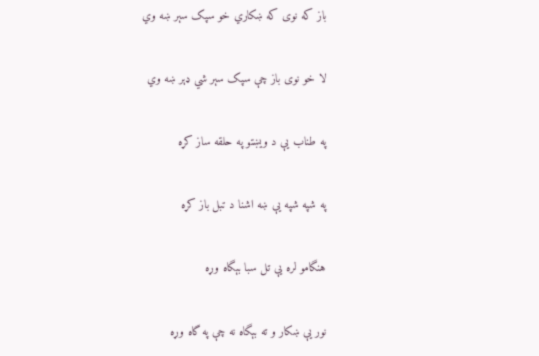باز که نوی که ښکاري خو سپک سېر ښه وي

لا خو نوی باز چې سپک سېر شي ډېر ښه وي

په طناب يې د ويښتو په حلقه ساز کړه

په شپه شپه يې ښه اشنا د تبل باز کړه

هنگامو لره يې تل سبا بېگاه وړه

نور يې ښکار و ته بېگاه نه چې په گاه وړه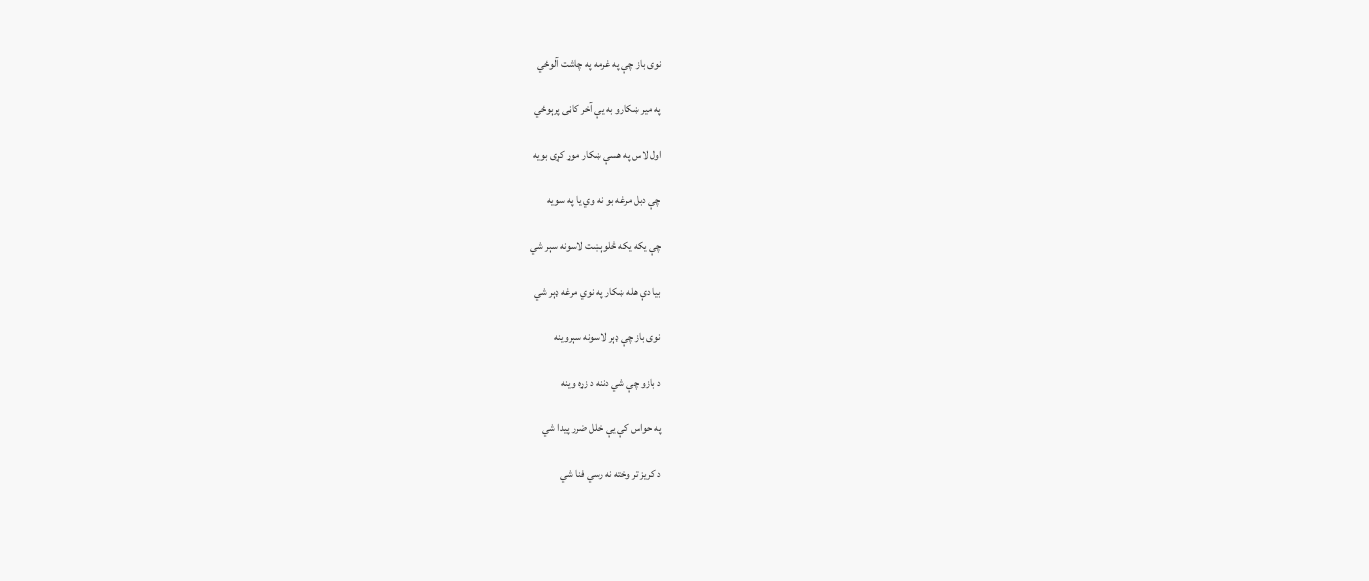نوی باز چې په غرمه په چاشت آلوځي

په مير ښکارو به يې آخر کاڼی پرېوځي

اول لاس په هسې ښکار موړ کړی بويه

چې دبل مرغه بو نه وي يا په سويه

چې يکه يکه څلوېښت لاسونه سېر شي

بيا دې هله ښکار په نوي مرغه ډېر شي

نوی باز چې ډېر لاسونه سېروينه

د بازو چې شي دننه د زړه وينه

په حواس کې يې خلل ضرر پيدا شي

د کريز تر وخته نه رسي فنا شي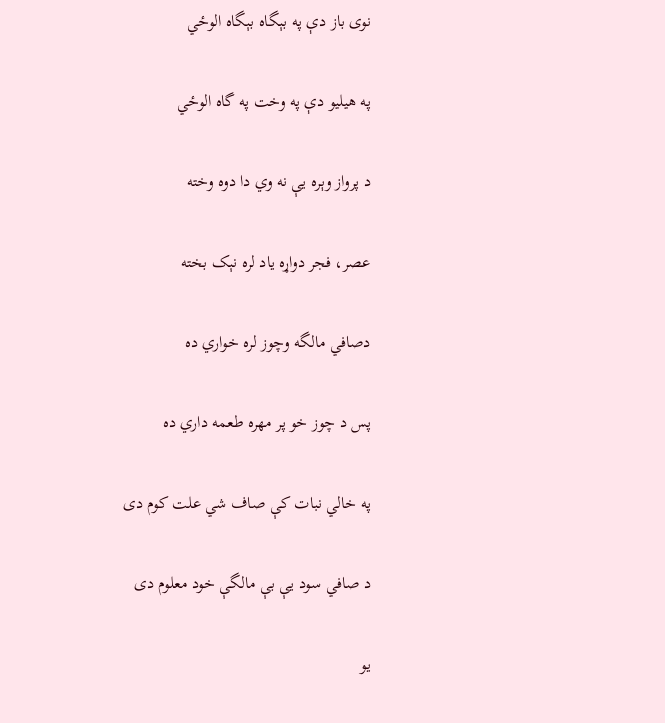نوی باز دې په بېگاه بېگاه الوځي

په هيليو دې په وخت په گاه الوځي

د پرواز وېره يې نه وي دا دوه وخته

عصر، فجر دواړه ياد لره نېک بخته

دصافي مالگه وچوز لره خواري ده

پس د چوز خو پر مهره طعمه داري ده

په خالي نبات کې صاف شي علت کوم دی

د صافي سود يې بې مالگې خود معلوم دی

يو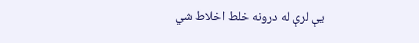يې لرې له درونه خلط اخلاط شي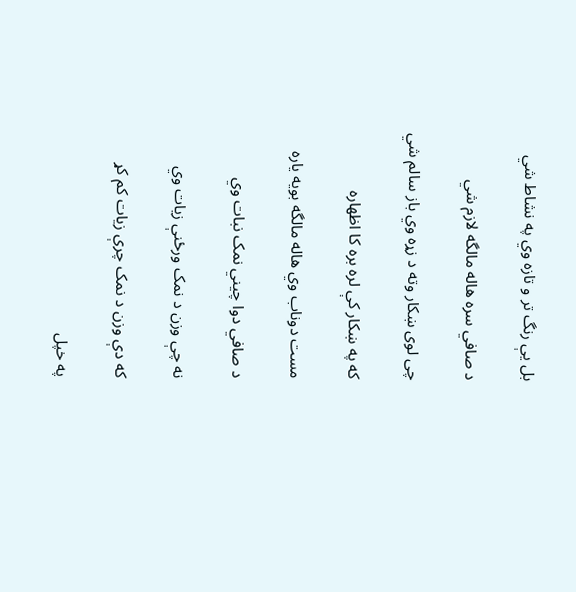بل يې رنگ تر و تازه وي په نشاط شي

د صافي سره هاله مالگه لازم شي

چی لوی ښکار وته د زړه وي باز سالم شي

که په ښکار کې لره بره کا اظهاره

مست دوناب وي هاله مالگه بويه ياره

د صافي دوا چيني نمک نبات وي

نه چې وزن د نمک ورځنې زيات وي

که دې وزن د نمک چرې زيات کم کړ

په خپل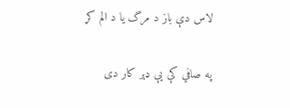لاس دې باز د مرگ يا د الم کړ

په صافي کې يې ډېر کار دی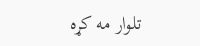تلوار مه کړه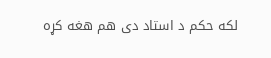لکه حکم د استاد دی هم هغه کړه